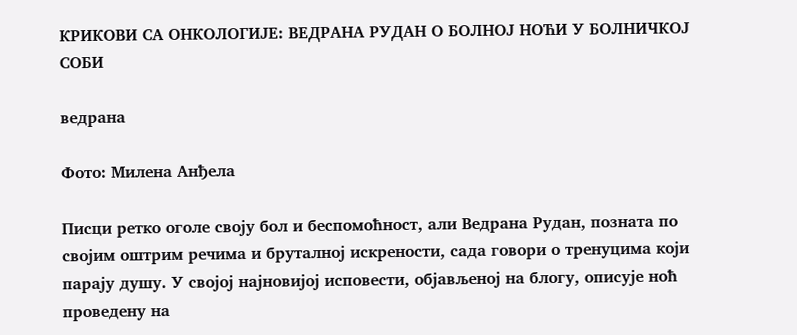КРИКОВИ СА ОНКОЛОГИЈЕ: ВЕДРАНА РУДАН О БОЛНОЈ НОЋИ У БОЛНИЧКОЈ СОБИ

ведрана

Фото: Милена Анђела

Писци ретко оголе своју бол и беспомоћност, али Ведрана Рудан, позната по својим оштрим речима и бруталној искрености, сада говори о тренуцима који парају душу. У својој најновијој исповести, објављеној на блогу, описује ноћ проведену на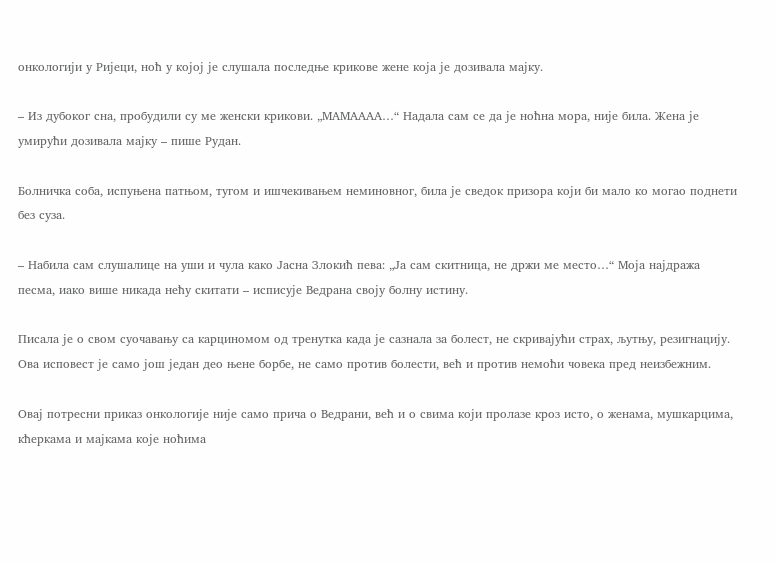онкологији у Ријеци, ноћ у којој је слушала последње крикове жене која је дозивала мајку.

– Из дубоког сна, пробудили су ме женски крикови. „МАМАААА…“ Надала сам се да је ноћна мора, није била. Жена је умирући дозивала мајку – пише Рудан.

Болничка соба, испуњена патњом, тугом и ишчекивањем неминовног, била је сведок призора који би мало ко могао поднети без суза.

– Набила сам слушалице на уши и чула како Јасна Злокић пева: „Ја сам скитница, не држи ме место…“ Моја најдража песма, иако више никада нећу скитати – исписује Ведрана своју болну истину.

Писала је о свом суочавању са карциномом од тренутка када је сазнала за болест, не скривајући страх, љутњу, резигнацију. Ова исповест је само још један део њене борбе, не само против болести, већ и против немоћи човека пред неизбежним.

Овај потресни приказ онкологије није само прича о Ведрани, већ и о свима који пролазе кроз исто, о женама, мушкарцима, кћеркама и мајкама које ноћима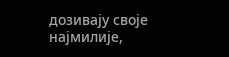дозивају своје најмилије,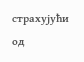страхујући од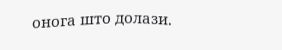онога што долази.